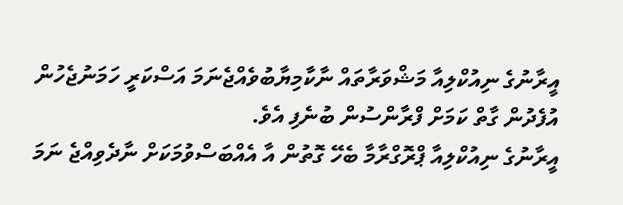އީރާނުގެ ނިއުކްލިއާ މަޝްވަރާތައް ނާކާމިޔާބުވެއްޖެނަމަ އަސްކަރީ ހަމަނުޖެހުން އުފެދުން ގާތް ކަމަށް ފްރާންސުން ބުނެފި އެވެ.
އީރާނުގެ ނިއުކްލިއާ ޕްރޮގްރާމާ ބެހޭ ގޮތުން އާ އެއްބަސްވުމަކަށް ނާދެވިއްޖެ ނަމަ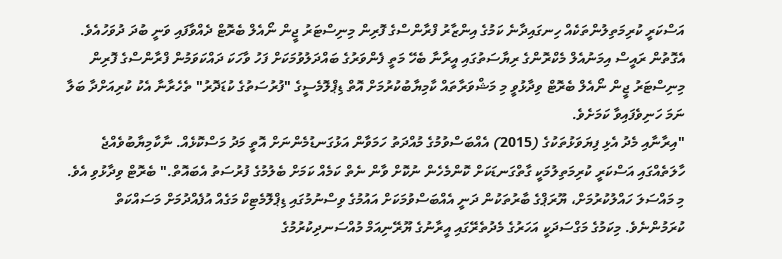އަސްކަރީ ކުރިމަތިލުންތަކެއް ހިނގައިދާނެ ކަމުގެ އިންޒާރު ފްރާންސްގެ ފޮރިން މިނިސްޓަރު ޖީން ނޯއެލް ބެރޮޓް ދެއްވާފައި ވަނީ ބުދަ ދުވަހުއެވެ.
އެގޮތުން ރައީސް އިމަނުއެލް މެކްރޮންގެ ރިޔާސަތުގައި އީރާނާ ބެހޭ މަތީ ފެންވަރުގެ ބައްދަލުވުމަކަށް ފަހު ވާހަކަ ދައްކަވަމުން ފްރާންސްގެ ފޮރިން މިނިސްޓަރު ޖީން ނޯއެލް ބެރޮޓް ވިދާޅުވީ މި މަޝްވަރާތައް ކާމިޔާބުކުރުމަށް އޮތް ޑިޕްލޮމެސީގެ "ފުރުސަތުގެ ކުޑަދޮރު" ތެހެރާނާ އެކު ކުރިއަށްދާ ބަލާ ނަމަ ހަނިވެފައިވާ ކަމަށެވެ.
"އިރާނާއި މެދު އެޅި ފިޔަވަޅުތަކުގެ (2015) އެއްބަސްވުމުގެ މުއްދަތު ހަމަވާން އަޅުގަނޑުމެންނަށް އޮތީ މަދު މަސްކޮޅެއް. ނާކާމިޔާބުވެއްޖެ ހާލަތެއްގައި އަސްކަރީ ކުރިމަތިލުމަކީ ގާތްގަނޑަކަށް ކޮންމެހެން ނުކޮށް ވާން ނެތް ކަމެއް ކަމަށް ބެލުމުގެ ފުރުސަތު އެބައޮތް." ބެރޮޓް ވިދާޅުވި އެވެ.
މި މައްސަލަ ހައްލުކުރުމަށް، ޔޫރަޕްގެ ބާރުތަކުން ދަނީ އެއްބަސްވުމަކަށް އައުމުގެ ވިސްނުމުގައި ޑިޕްލޮމެޓިކް މަގެއް އުފެއްދުމަށް މަސައްކަތް ކުރަމުންނެވެ. މިކަމުގެ މަގްސަދަކީ އަހަރުގެ މެދުތެރޭގައި އީރާނުގެ ޔޫރޭނިއަމް މުއްސަނދިކުރުމުގެ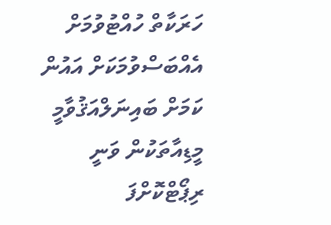ހަރަކާތް ހުއްޓުވުމަށް އެއްބަސްވުމަކަށް އައުން ކަމަށް ބައިނަލްއަޤުވާމީ މީޑިއާތަކުން ވަނީ ރިޕޯޓްކޮށްފަ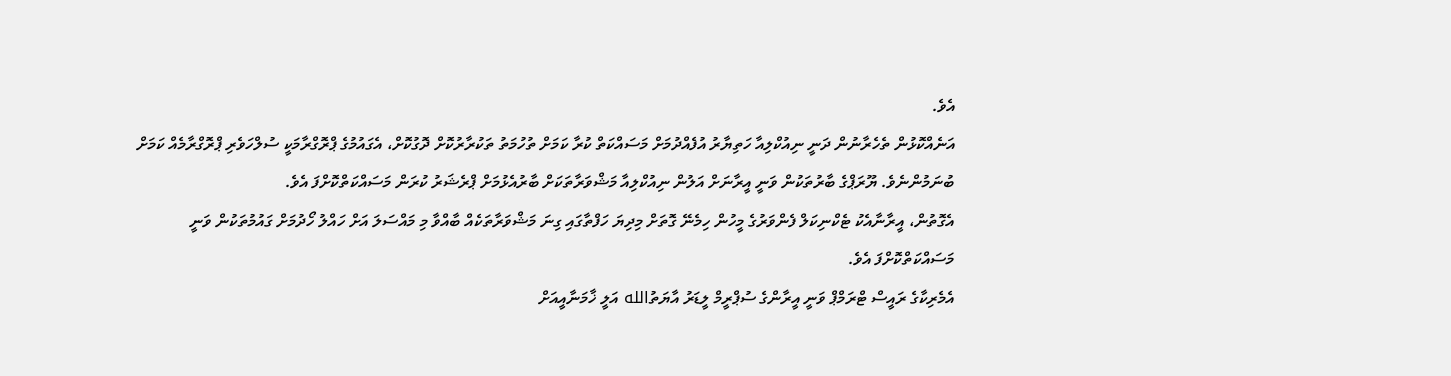އެވެ.
އަނެއްކޮޅުން ތެހެރާނުން ދަނީ ނިއުކްލިއާ ހަތިޔާރު އުފެއްދުމަށް މަސައްކަތް ކުރާ ކަމަށް ތުހުމަތު ތަކުރާރުކޮށް ދޮގުކޮށް، އެގައުމުގެ ޕްރޮގްރާމަކީ ސުލްހަވެރި ޕްރޮގްރާމެއް ކަމަށް ބުނަމުންނެވެ. ޔޫރަޕްގެ ބާރުތަކުން ވަނީ އީރާނަށް އަލުން ނިއުކްލިއާ މަޝްވަރާތަކަށް ބާރުއެޅުމަށް ޕްރެޝަރު ކުރަން މަސައްކަތްކޮށްފަ އެވެ.
އެގޮތުން، އީރާނާއެކު ޓެކްނިކަލް ފެންވަރުގެ މީހުން ހިމެނޭ ގޮތަށް މިދިޔަ ހަފްތާގައި ގިނަ މަޝްވަރާތަކެއް ބާއްވާ މި މައްސަލަ އަށް ހައްލު ހޯދުމަށް ގައުމުތަކުން ވަނީ މަސައްކަތްކޮށްފަ އެވެ.
އެމެރިކާގެ ރައީސް ޓްރަމްޕް ވަނީ އީރާންގެ ސުޕްރީމް ލީޑަރު އާޔަތުالله އަލީ ޚާމަނާއީއަށް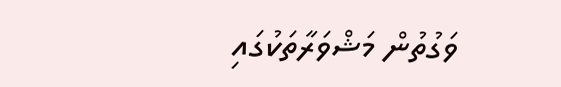ވަގުތުން މަޝްވަރާތަކުގައި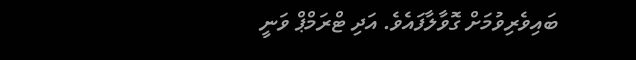ބައިވެރިވުމަށް ގޮވާލާފައެވެ. އަދި ޓްރަމްޕް ވަނީ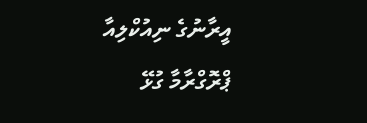އީރާނުގެ ނިއުކްލިއާ ޕްރޮގްރާމާ ގުޅޭ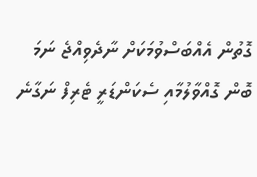ގޮތުން އެއްބަސްވުމަކަށް ނާދެވިއްޖެ ނަމަ ބޮން ގޮއްވާލުމާއި ސެކަންޑަރީ ޓެރިފް ނަގާނެ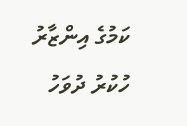ކަމުގެ އިންޒާރު ހުކުރު ދުވަހު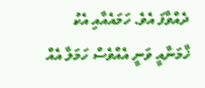ދެއްވާފަ އެވެ. ހަމައެއާއި އެކު ޚާމަނާއީ ވަނީ އެއްވެސް ހަމަލާ އެއް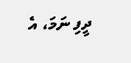ދީފި ނަމަ، އެ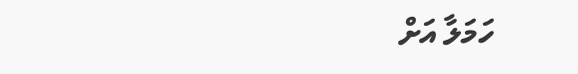ހަމަލާ އަށް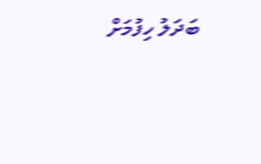ބަދަލު ހިފުމަށް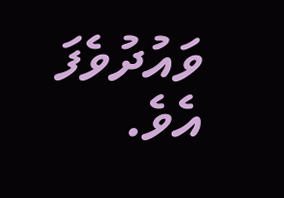ވައުދުވެފަ އެވެ.